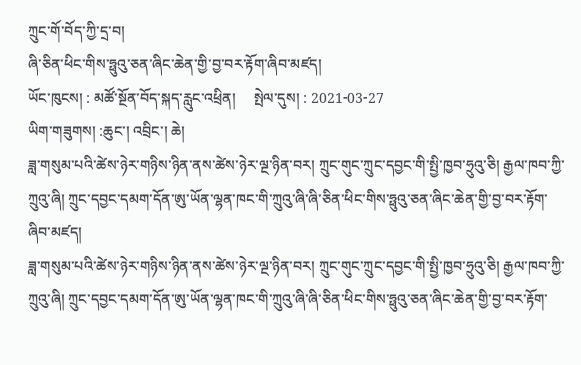ཀྲུང་གོ་བོད་ཀྱི་དྲ་བ།
ཞི་ཅིན་ཕིང་གིས་ཧྥུའུ་ཅན་ཞིང་ཆེན་གྱི་བྱ་བར་རྟོག་ཞིབ་མཛད།
ཡོང་ཁུངས། : མཚོ་སྔོན་བོད་སྐད་རླུང་འཕྲིན།     སྤེལ་དུས། : 2021-03-27
ཡིག་གཟུགས། :ཆུང་། འབྲིང་། ཆེ།
ཟླ་གསུམ་པའི་ཚེས་ཉེར་གཉིས་ཉིན་ནས་ཚེས་ཉེར་ལྔ་ཉིན་བར། ཀྲུང་གུང་ཀྲུང་དབྱང་གི་སྤྱི་ཁྱབ་ཧྲུའུ་ཅི། རྒྱལ་ཁབ་ཀྱི་ཀྲུའུ་ཞི། ཀྲུང་དབྱང་དམག་དོན་ཨུ་ཡོན་ལྷན་ཁང་གི་ཀྲུའུ་ཞི་ཞི་ཅིན་ཕིང་གིས་ཧྥུའུ་ཅན་ཞིང་ཆེན་གྱི་བྱ་བར་རྟོག་ཞིབ་མཛད།
ཟླ་གསུམ་པའི་ཚེས་ཉེར་གཉིས་ཉིན་ནས་ཚེས་ཉེར་ལྔ་ཉིན་བར། ཀྲུང་གུང་ཀྲུང་དབྱང་གི་སྤྱི་ཁྱབ་ཧྲུའུ་ཅི། རྒྱལ་ཁབ་ཀྱི་ཀྲུའུ་ཞི། ཀྲུང་དབྱང་དམག་དོན་ཨུ་ཡོན་ལྷན་ཁང་གི་ཀྲུའུ་ཞི་ཞི་ཅིན་ཕིང་གིས་ཧྥུའུ་ཅན་ཞིང་ཆེན་གྱི་བྱ་བར་རྟོག་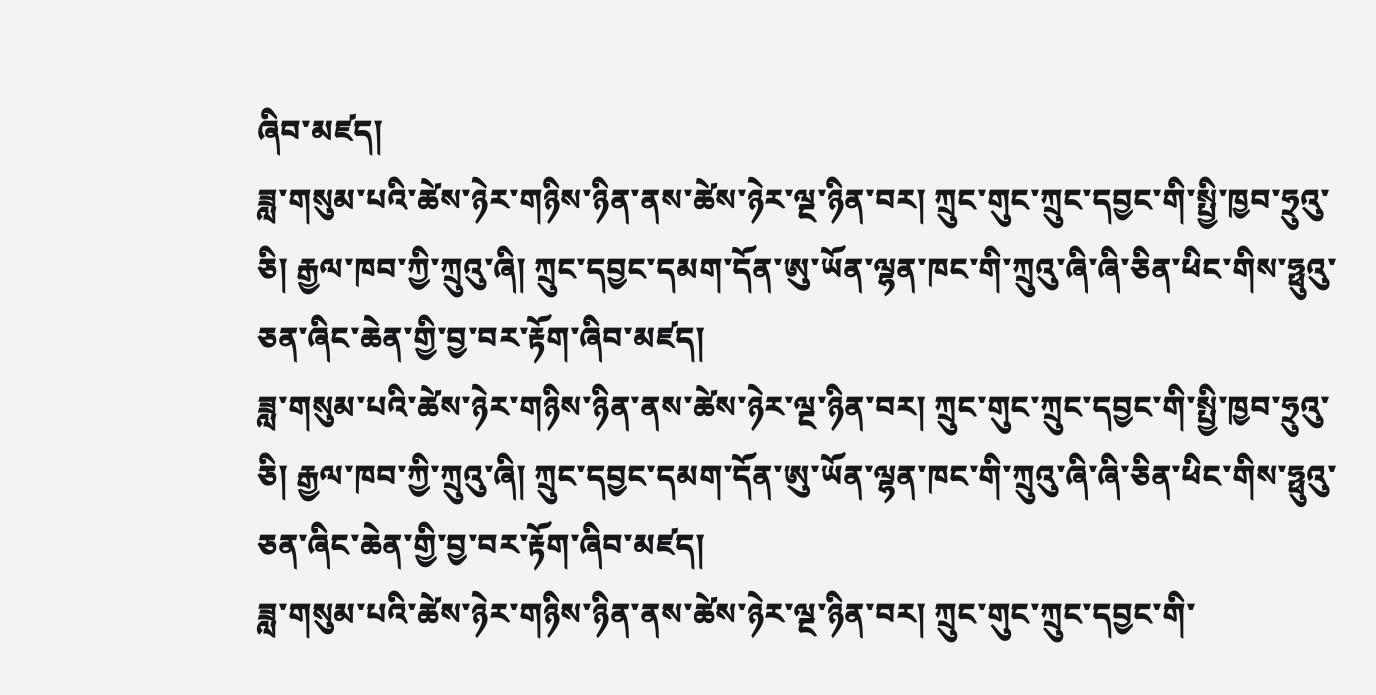ཞིབ་མཛད།
ཟླ་གསུམ་པའི་ཚེས་ཉེར་གཉིས་ཉིན་ནས་ཚེས་ཉེར་ལྔ་ཉིན་བར། ཀྲུང་གུང་ཀྲུང་དབྱང་གི་སྤྱི་ཁྱབ་ཧྲུའུ་ཅི། རྒྱལ་ཁབ་ཀྱི་ཀྲུའུ་ཞི། ཀྲུང་དབྱང་དམག་དོན་ཨུ་ཡོན་ལྷན་ཁང་གི་ཀྲུའུ་ཞི་ཞི་ཅིན་ཕིང་གིས་ཧྥུའུ་ཅན་ཞིང་ཆེན་གྱི་བྱ་བར་རྟོག་ཞིབ་མཛད།
ཟླ་གསུམ་པའི་ཚེས་ཉེར་གཉིས་ཉིན་ནས་ཚེས་ཉེར་ལྔ་ཉིན་བར། ཀྲུང་གུང་ཀྲུང་དབྱང་གི་སྤྱི་ཁྱབ་ཧྲུའུ་ཅི། རྒྱལ་ཁབ་ཀྱི་ཀྲུའུ་ཞི། ཀྲུང་དབྱང་དམག་དོན་ཨུ་ཡོན་ལྷན་ཁང་གི་ཀྲུའུ་ཞི་ཞི་ཅིན་ཕིང་གིས་ཧྥུའུ་ཅན་ཞིང་ཆེན་གྱི་བྱ་བར་རྟོག་ཞིབ་མཛད།
ཟླ་གསུམ་པའི་ཚེས་ཉེར་གཉིས་ཉིན་ནས་ཚེས་ཉེར་ལྔ་ཉིན་བར། ཀྲུང་གུང་ཀྲུང་དབྱང་གི་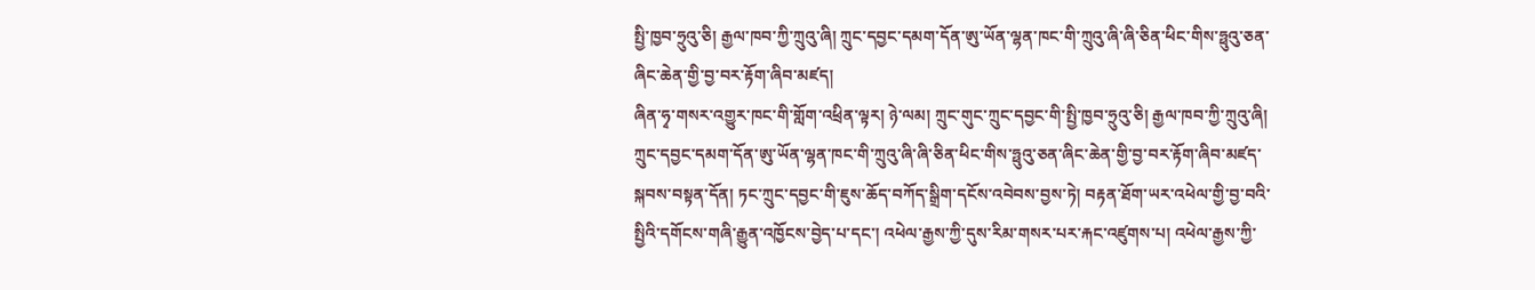སྤྱི་ཁྱབ་ཧྲུའུ་ཅི། རྒྱལ་ཁབ་ཀྱི་ཀྲུའུ་ཞི། ཀྲུང་དབྱང་དམག་དོན་ཨུ་ཡོན་ལྷན་ཁང་གི་ཀྲུའུ་ཞི་ཞི་ཅིན་ཕིང་གིས་ཧྥུའུ་ཅན་ཞིང་ཆེན་གྱི་བྱ་བར་རྟོག་ཞིབ་མཛད།
ཞིན་ཧྭ་གསར་འགྱུར་ཁང་གི་གློག་འཕྲིན་ལྟར། ཉེ་ལམ། ཀྲུང་གུང་ཀྲུང་དབྱང་གི་སྤྱི་ཁྱབ་ཧྲུའུ་ཅི། རྒྱལ་ཁབ་ཀྱི་ཀྲུའུ་ཞི། ཀྲུང་དབྱང་དམག་དོན་ཨུ་ཡོན་ལྷན་ཁང་གི་ཀྲུའུ་ཞི་ཞི་ཅིན་ཕིང་གིས་ཧྥུའུ་ཅན་ཞིང་ཆེན་གྱི་བྱ་བར་རྟོག་ཞིབ་མཛད་སྐབས་བསྟན་དོན། ཏང་ཀྲུང་དབྱང་གི་ཇུས་ཆོད་བཀོད་སྒྲིག་དངོས་འབེབས་བྱས་ཏེ། བརྟན་ཐོག་ཡར་འཕེལ་གྱི་བྱ་བའི་སྤྱིའི་དགོངས་གཞི་རྒྱུན་འཁྱོངས་བྱེད་པ་དང་། འཕེལ་རྒྱས་ཀྱི་དུས་རིམ་གསར་པར་རྐང་འཛུགས་པ། འཕེལ་རྒྱས་ཀྱི་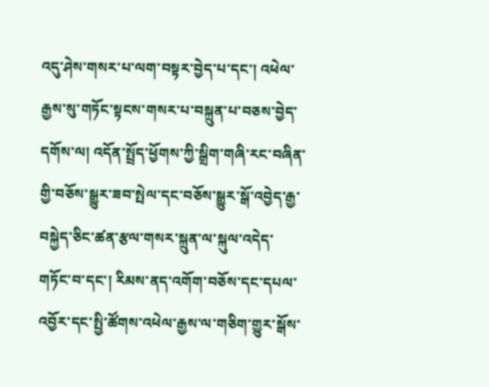འདུ་ཤེས་གསར་པ་ལག་བསྟར་བྱེད་པ་དང་། འཕེལ་རྒྱས་སུ་གཏོང་སྟངས་གསར་པ་བསྐྲུན་པ་བཅས་བྱེད་དགོས་ལ། འདོན་སྤྲོད་ཕྱོགས་ཀྱི་སྒྲིག་གཞི་རང་བཞིན་གྱི་བཅོས་སྒྱུར་ཟབ་སྤེལ་དང་བཅོས་སྒྱུར་སྒོ་འབྱེད་རྒྱ་བསྐྱེད་ཅིང་ཚན་རྩལ་གསར་སྐྲུན་ལ་སྐུལ་འདེད་གཏོང་བ་དང་། རིམས་ནད་འགོག་བཅོས་དང་དཔལ་འབྱོར་དང་སྤྱི་ཚོགས་འཕེལ་རྒྱས་ལ་གཅིག་གྱུར་སྒོས་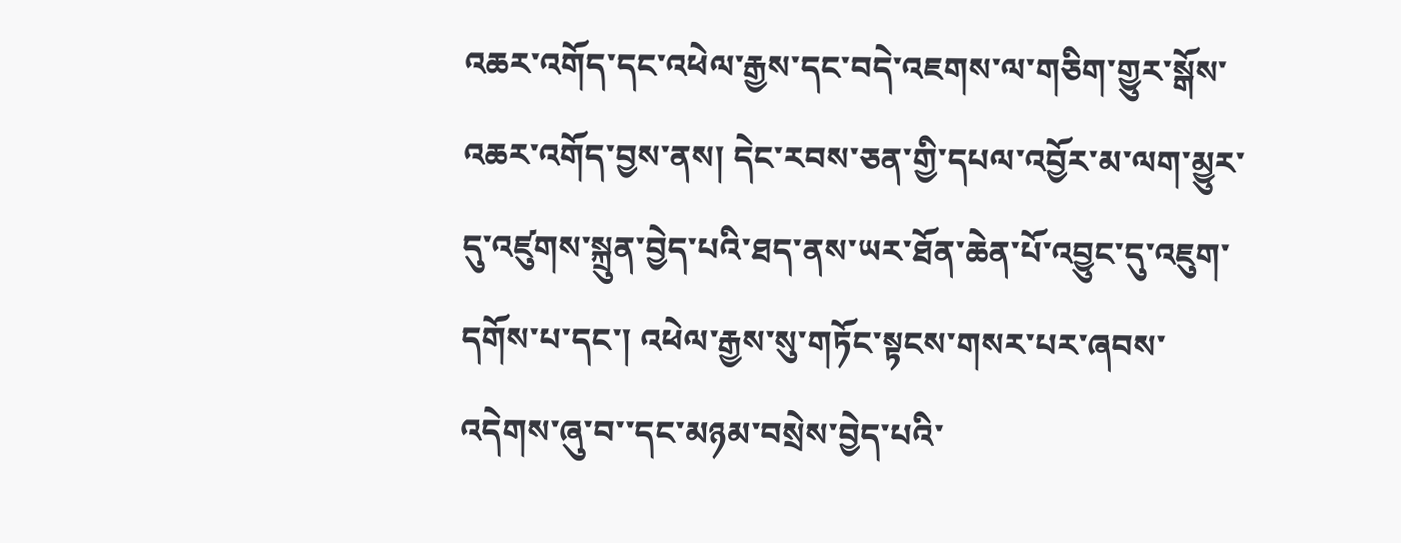འཆར་འགོད་དང་འཕེལ་རྒྱས་དང་བདེ་འཇགས་ལ་གཅིག་གྱུར་སྒོས་འཆར་འགོད་བྱས་ནས། དེང་རབས་ཅན་གྱི་དཔལ་འབྱོར་མ་ལག་མྱུར་དུ་འཛུགས་སྐྲུན་བྱེད་པའི་ཐད་ནས་ཡར་ཐོན་ཆེན་པོ་འབྱུང་དུ་འཇུག་དགོས་པ་དང་། འཕེལ་རྒྱས་སུ་གཏོང་སྟངས་གསར་པར་ཞབས་འདེགས་ཞུ་བ་་དང་མཉམ་བསྲེས་བྱེད་པའི་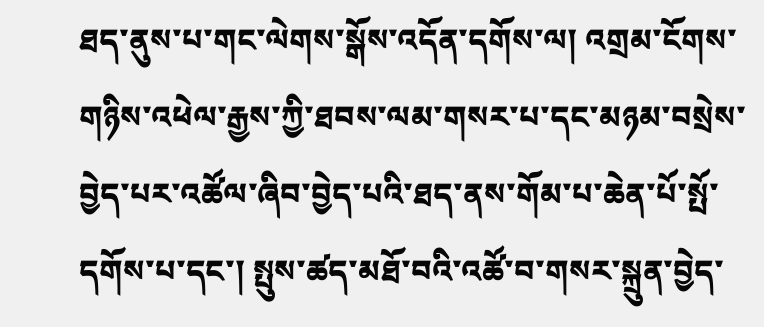ཐད་ནུས་པ་གང་ལེགས་སྒོས་འདོན་དགོས་ལ། འགྲམ་ངོགས་གཉིས་འཕེལ་རྒྱས་ཀྱི་ཐབས་ལམ་གསར་པ་དང་མཉམ་བསྲེས་བྱེད་པར་འཚོལ་ཞིབ་བྱེད་པའི་ཐད་ནས་གོམ་པ་ཆེན་པོ་སྤོ་དགོས་པ་དང་། སྤུས་ཚད་མཐོ་བའི་འཚོ་བ་གསར་སྐྲུན་བྱེད་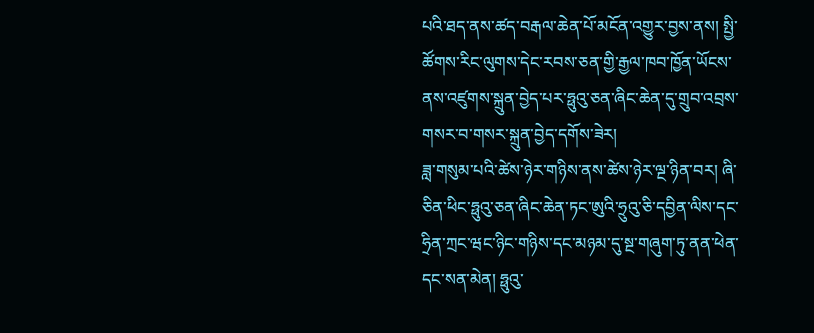པའི་ཐད་ནས་ཚད་བརྒལ་ཆེན་པོ་མངོན་འགྱུར་བྱས་ནས། སྤྱི་ཚོགས་རིང་ལུགས་དེང་རབས་ཅན་གྱི་རྒྱལ་ཁབ་ཁྱོན་ཡོངས་ནས་འཛུགས་སྐྲུན་བྱེད་པར་ཧྥུའུ་ཅན་ཞིང་ཆེན་དུ་གྲུབ་འབྲས་གསར་བ་གསར་སྐྲུན་བྱེད་དགོས་ཟེར།
ཟླ་གསུམ་པའི་ཚེས་ཉེར་གཉིས་ནས་ཚེས་ཉེར་ལྔ་ཉིན་བར། ཞི་ཅིན་ཕིང་ཧྥུའུ་ཅན་ཞིང་ཆེན་ཏང་ཨུའི་ཧྲུའུ་ཅི་དབྱིན་ལིས་དང་ཧྲིན་ཀྲང་ཝང་ཉིང་གཉིས་དང་མཉམ་དུ་སྔ་གཞུག་ཏུ་ནན་ཕེན་དང་སན་མེན། ཧྥུའུ་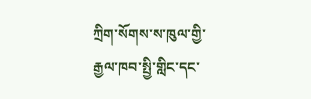ཀྲིག་སོགས་ས་ཁུལ་གྱི་རྒྱལ་ཁབ་སྤྱི་གླིང་དང་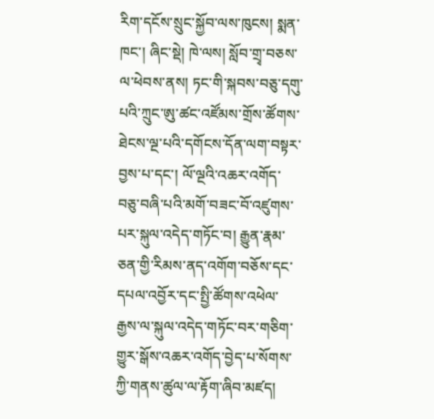རིག་དངོས་སྲུང་སྐྱོབ་ལས་ཁུངས། སྨན་ཁང་། ཞིང་སྡེ། ཁེ་ལས། སློབ་གྲྭ་བཅས་ལ་ཕེབས་ནས། ཏང་གི་སྐབས་བཅུ་དགུ་པའི་ཀྲུང་ཨུ་ཚང་འཛོམས་གྲོས་ཚོགས་ཐེངས་ལྔ་པའི་དགོངས་དོན་ལག་བསྟར་བྱས་པ་དང་། ལོ་ལྔའི་འཆར་འགོད་བཅུ་བཞི་པའི་མགོ་བཟང་བོ་འཛུགས་པར་སྐུལ་འདེད་གཏོང་བ། རྒྱུན་རྣམ་ཅན་གྱི་རིམས་ནད་འགོག་བཅོས་དང་དཔལ་འབྱོར་དང་སྤྱི་ཚོགས་འཕེལ་རྒྱས་ལ་སྐུལ་འདེད་གཏོང་བར་གཅིག་གྱུར་སྒོས་འཆར་འགོད་བྱེད་པ་སོགས་ཀྱི་གནས་ཚུལ་ལ་རྟོག་ཞིབ་མཛད།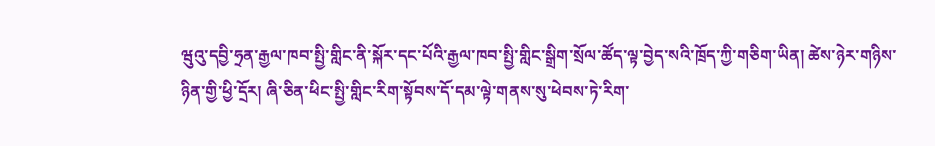ཝུའུ་དབྱི་ཧྲན་རྒྱལ་ཁབ་སྤྱི་གླིང་ནི་སྐོར་དང་པོའི་རྒྱལ་ཁབ་སྤྱི་གླིང་སྒྲིག་སྲོལ་ཚོད་ལྟ་བྱེད་སའི་ཁྲོད་ཀྱི་གཅིག་ཡིན། ཚེས་ཉེར་གཉིས་ཉིན་གྱི་ཕྱི་དྲོར། ཞི་ཅིན་ཕིང་སྤྱི་གླིང་རིག་སྟོབས་དོ་དམ་ལྟེ་གནས་སུ་ཕེབས་ཏེ་རིག་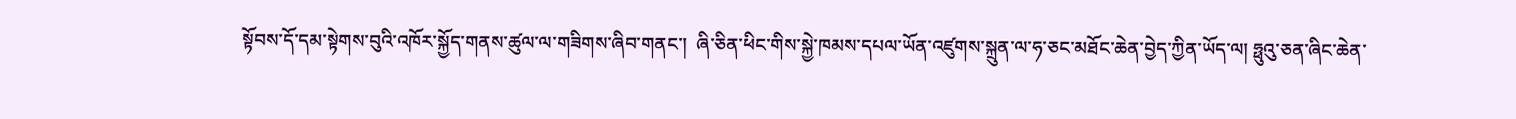སྟོབས་དོ་དམ་སྟེགས་བུའི་འཁོར་སྐྱོད་གནས་ཚུལ་ལ་གཟིགས་ཞིབ་གནང་།  ཞི་ཅིན་ཕིང་གིས་སྐྱེ་ཁམས་དཔལ་ཡོན་འཛུགས་སྐྲུན་ལ་ཧ་ཅང་མཐོང་ཆེན་བྱེད་ཀྱིན་ཡོད་ལ། ཧྥུའུ་ཅན་ཞིང་ཆེན་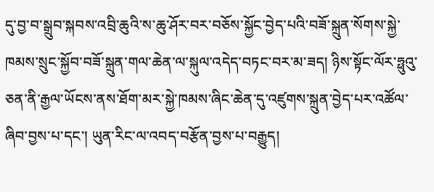དུ་བྱ་བ་སྒྲུབ་སྐབས་འབྲི་ཆུའི་ས་ཆུ་ཤོར་བར་བཅོས་སྐྱོང་བྱེད་པའི་བཟོ་སྐྲུན་སོགས་སྐྱེ་ཁམས་སྲུང་སྐྱོབ་བཟོ་སྐྲུན་གལ་ཆེན་ལ་སྐུལ་འདེད་བཏང་བར་མ་ཟད། ཉིས་སྟོང་ལོར་ཧྥུའུ་ཅན་ནི་རྒྱལ་ཡོངས་ནས་ཐོག་མར་སྐྱེ་ཁམས་ཞིང་ཆེན་དུ་འཛུགས་སྐྲུན་བྱེད་པར་འཚོལ་ཞིབ་བྱས་པ་དང་། ཡུན་རིང་ལ་འབད་བརྩོན་བྱས་པ་བརྒྱུད།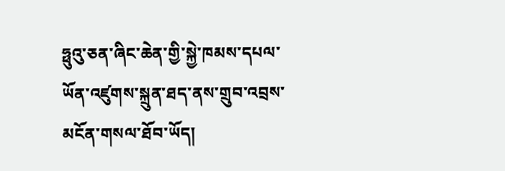ཧྥུའུ་ཅན་ཞིང་ཆེན་གྱི་སྐྱེ་ཁམས་དཔལ་ཡོན་འཛུགས་སྐྲུན་ཐད་ནས་གྲུབ་འབྲས་མངོན་གསལ་ཐོབ་ཡོད།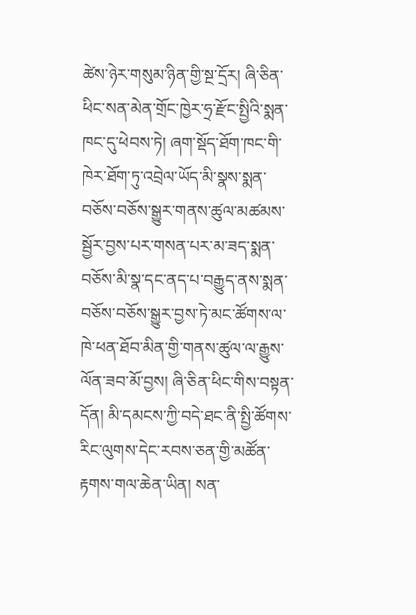ཚེས་ཉེར་གསུམ་ཉིན་གྱི་སྔ་དྲོར། ཞི་ཅིན་ཕིང་སན་མེན་གྲོང་ཁྱེར་ཧྲ་རྫོང་སྤྱིའི་སྨན་ཁང་དུ་ཕེབས་ཏེ། ཞག་སྡོད་ཐོག་ཁང་གི་ཁེར་ཐོག་ཏུ་འབྲེལ་ཡོད་མི་སྣས་སྨན་བཅོས་བཅོས་སྒྱུར་གནས་ཚུལ་མཚམས་སྦྱོར་བྱས་པར་གསན་པར་མ་ཟད་སྨན་བཅོས་མི་སྣ་དང་ནད་པ་བརྒྱུད་ནས་སྨན་བཅོས་བཅོས་སྒྱུར་བྱས་ཏེ་མང་ཚོགས་ལ་ཁེ་ཕན་ཐོབ་མིན་གྱི་གནས་ཚུལ་ལ་རྒྱུས་ལོན་ཟབ་མོ་བྱས། ཞི་ཅིན་ཕིང་གིས་བསྟན་དོན། མི་དམངས་ཀྱི་བདེ་ཐང་ནི་སྤྱི་ཚོགས་རིང་ལུགས་དེང་རབས་ཅན་གྱི་མཚོན་རྟགས་གལ་ཆེན་ཡིན། སན་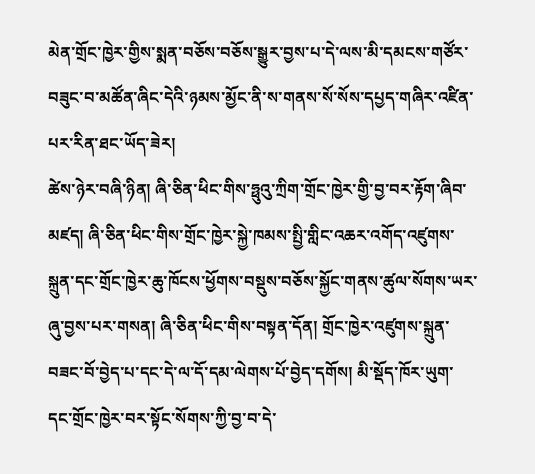མེན་གྲོང་ཁྱེར་གྱིས་སྨན་བཅོས་བཅོས་སྒྱུར་བྱས་པ་དེ་ལས་མི་དམངས་གཙོར་བཟུང་བ་མཚོན་ཞིང་དེའི་ཉམས་མྱོང་ནི་ས་གནས་སོ་སོས་དཔྱད་གཞིར་འཛིན་པར་རིན་ཐང་ཡོད་ཟེར།
ཚེས་ཉེར་བཞི་ཉིན། ཞི་ཅིན་ཕིང་གིས་ཧྥུའུ་ཀྲིག་གྲོང་ཁྱེར་གྱི་བྱ་བར་རྟོག་ཞིབ་མཛད། ཞི་ཅིན་ཕིང་གིས་གྲོང་ཁྱེར་སྐྱེ་ཁམས་སྤྱི་གླིང་འཆར་འགོད་འཛུགས་སྐྲུན་དང་གྲོང་ཁྱེར་ཆུ་ཁོངས་ཕྱོགས་བསྡུས་བཅོས་སྐྱོང་གནས་ཚུལ་སོགས་ཡར་ཞུ་བྱས་པར་གསན། ཞི་ཅིན་ཕིང་གིས་བསྟན་དོན། གྲོང་ཁྱེར་འཛུགས་སྐྲུན་བཟང་བོ་བྱེད་པ་དང་དེ་ལ་དོ་དམ་ལེགས་པོ་བྱེད་དགོས། མི་སྡོད་ཁོར་ཡུག་དང་གྲོང་ཁྱེར་བར་སྟོང་སོགས་ཀྱི་བྱ་བ་དེ་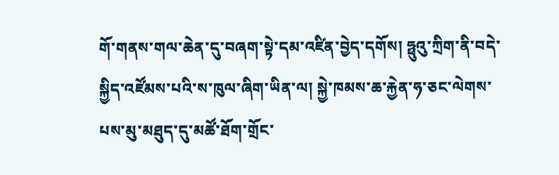གོ་གནས་གལ་ཆེན་དུ་བཞག་སྟེ་དམ་འཛིན་བྱེད་དགོས། ཧྥུའུ་ཀྲིག་ནི་བདེ་སྐྱིད་འཛོམས་པའི་ས་ཁུལ་ཞིག་ཡིན་ལ། སྐྱེ་ཁམས་ཆ་རྐྱེན་ཧ་ཅང་ལེགས་པས་མུ་མཐུད་དུ་མཚོ་ཐོག་གྲོང་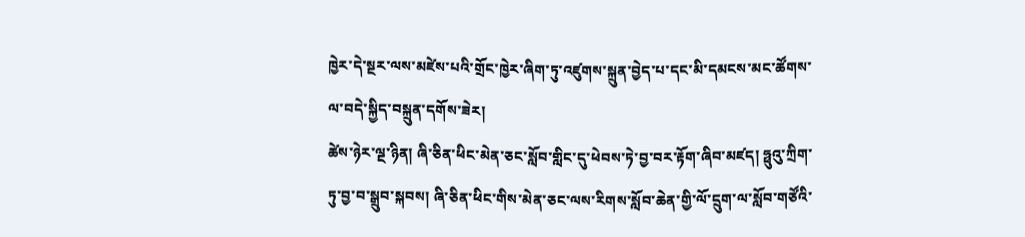ཁྱེར་དེ་སྔར་ལས་མཛེས་པའི་གྲོང་ཁྱེར་ཞིག་ཏུ་འཛུགས་སྐྲུན་བྱེད་པ་དང་མི་དམངས་མང་ཚོགས་ལ་བདེ་སྐྱིད་བསྐྲུན་དགོས་ཟེར།
ཚེས་ཉེར་ལྔ་ཉིན། ཞི་ཅིན་ཕིང་མེན་ཅང་སློབ་གླིང་དུ་ཕེབས་ཏེ་བྱ་བར་རྟོག་ཞིབ་མཛད། ཧྥུའུ་ཀྲིག་ཏུ་བྱ་བ་སྒྲུབ་སྐབས། ཞི་ཅིན་ཕིང་གིས་མེན་ཅང་ལས་རིགས་སློབ་ཆེན་གྱི་ལོ་དྲུག་ལ་སློབ་གཙོའི་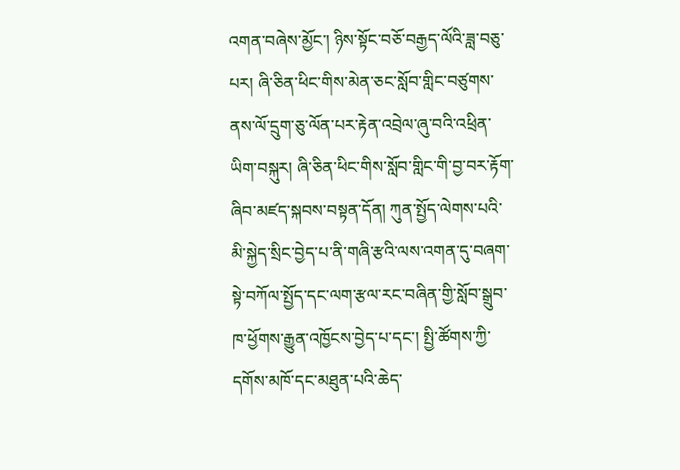འགན་བཞེས་མྱོང་། ཉིས་སྟོང་བཅོ་བརྒྱད་ལོའི་ཟླ་བཅུ་པར། ཞི་ཅིན་ཕིང་གིས་མེན་ཅང་སློབ་གླིང་བཙུགས་ནས་ལོ་དྲུག་ཅུ་ལོན་པར་རྟེན་འབྲེལ་ཞུ་བའི་འཕྲིན་ཡིག་བསྐུར། ཞི་ཅིན་ཕིང་གིས་སློབ་གླིང་གི་བྱ་བར་རྟོག་ཞིབ་མཛད་སྐབས་བསྟན་དོན། ཀུན་སྤྱོད་ལེགས་པའི་མི་སྐྱེད་སྲིང་བྱེད་པ་ནི་གཞི་རྩའི་ལས་འགན་དུ་བཞག་སྟེ་བཀོལ་སྤྱོད་དང་ལག་རྩལ་རང་བཞིན་གྱི་སློབ་སྒྲུབ་ཁ་ཕྱོགས་རྒྱུན་འཁྱོངས་བྱེད་པ་དང་། སྤྱི་ཚོགས་ཀྱི་དགོས་མཁོ་དང་མཐུན་པའི་ཆེད་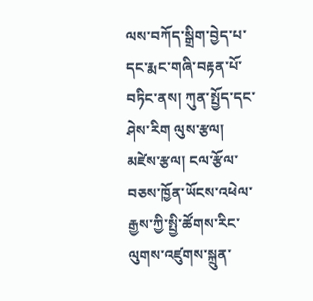ལས་བཀོད་སྒྲིག་བྱེད་པ་དང་རྨང་གཞི་བརྟན་པོ་བཏིང་ནས། ཀུན་སྤྱོད་དང་ཤེས་རིག ལུས་རྩལ། མཛེས་རྩལ། ངལ་རྩོལ་བཅས་ཁྱོན་ཡོངས་འཕེལ་རྒྱས་ཀྱི་སྤྱི་ཚོགས་རིང་ལུགས་འཛུགས་སྐྲུན་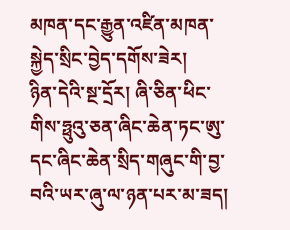མཁན་དང་རྒྱུན་འཛིན་མཁན་སྐྱེད་སྲིང་བྱེད་དགོས་ཟེར།
ཉིན་དེའི་སྔ་དྲོར། ཞི་ཅིན་ཕིང་གིས་ཧྥུའུ་ཅན་ཞིང་ཆེན་ཏང་ཨུ་དང་ཞིང་ཆེན་སྲིད་གཞུང་གི་བྱ་བའི་ཡར་ཞུ་ལ་ཉན་པར་མ་ཟད།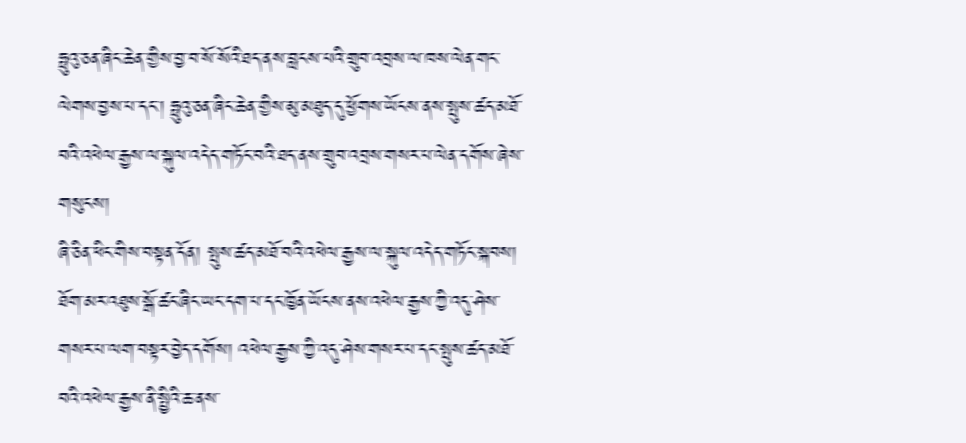ཧྥུའུ་ཅན་ཞིང་ཆེན་གྱིས་བྱ་བ་སོ་སོའི་ཐད་ནས་བླངས་པའི་གྲུབ་འབྲས་ལ་ཁས་ལེན་གང་ལེགས་བྱས་པ་དང་། ཧྥུའུ་ཅན་ཞིང་ཆེན་གྱིས་མུ་མཐུད་དུ་ཕྱོགས་ཡོངས་ནས་སྤུས་ཚད་མཐོ་བའི་འཕེལ་རྒྱས་ལ་སྐུལ་འདེད་གཏོང་བའི་ཐད་ནས་གྲུབ་འབྲས་གསར་པ་ལེན་དགོས་ཞེས་གསུངས།
ཞི་ཅིན་ཕིང་གིས་བསྟན་དོན། སྤུས་ཚད་མཐོ་བའི་འཕེལ་རྒྱས་ལ་སྐུལ་འདེད་གཏོང་སྐབས། ཐོག་མར་འཐུས་སྒོ་ཚང་ཞིང་ཡང་དག་པ་དང་ཁྱོན་ཡོངས་ནས་འཕེལ་རྒྱས་ཀྱི་འདུ་ཤེས་གསར་པ་ལག་བསྟར་བྱེད་དགོས། འཕེལ་རྒྱས་ཀྱི་འདུ་ཤེས་གསར་པ་དང་སྤུས་ཚད་མཐོ་བའི་འཕེལ་རྒྱས་ནི་སྤྱིའི་ཆ་ནས་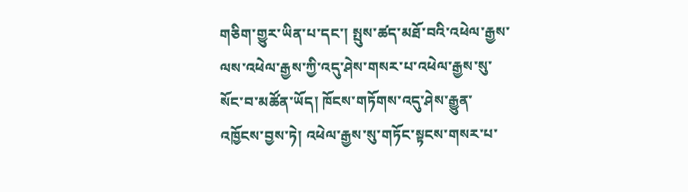གཅིག་གྱུར་ཡིན་པ་དང་། སྤུས་ཚད་མཐོ་བའི་འཕེལ་རྒྱས་ལས་འཕེལ་རྒྱས་ཀྱི་འདུ་ཤེས་གསར་པ་འཕེལ་རྒྱས་སུ་སོང་བ་མཚོན་ཡོད། ཁོངས་གཏོགས་འདུ་ཤེས་རྒྱུན་འཁྱོངས་བྱས་ཏེ། འཕེལ་རྒྱས་སུ་གཏོང་སྟངས་གསར་པ་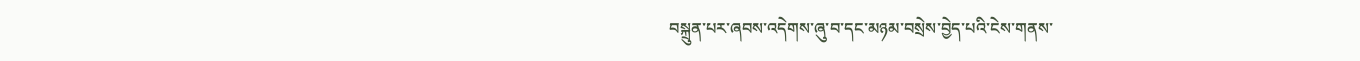བསྐྲུན་པར་ཞབས་འདེགས་ཞུ་བ་དང་མཉམ་བསྲེས་བྱེད་པའི་ངེས་གནས་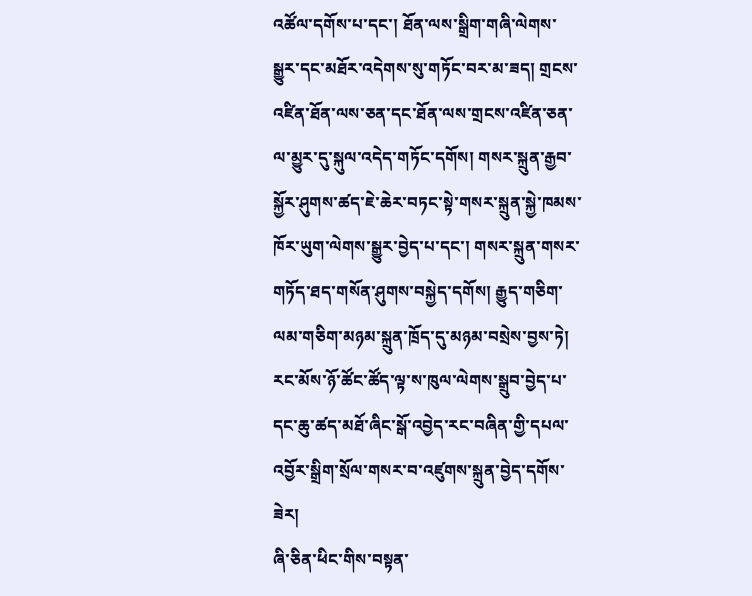འཚོལ་དགོས་པ་དང་། ཐོན་ལས་སྒྲིག་གཞི་ལེགས་སྒྱུར་དང་མཐོར་འདེགས་སུ་གཏོང་བར་མ་ཟད། གྲངས་འཛིན་ཐོན་ལས་ཅན་དང་ཐོན་ལས་གྲངས་འཛིན་ཅན་ལ་མྱུར་དུ་སྐུལ་འདེད་གཏོང་དགོས། གསར་སྐྲུན་རྒྱབ་སྐྱོར་ཤུགས་ཚད་ཇེ་ཆེར་བཏང་སྟེ་གསར་སྐྲུན་སྐྱེ་ཁམས་ཁོར་ཡུག་ལེགས་སྒྱུར་བྱེད་པ་དང་། གསར་སྐྲུན་གསར་གཏོད་ཐད་གསོན་ཤུགས་བསྐྱེད་དགོས། རྒྱུད་གཅིག་ལམ་གཅིག་མཉམ་སྐྲུན་ཁྲོད་དུ་མཉམ་བསྲེས་བྱས་ཏེ། རང་མོས་ཉོ་ཚོང་ཚོད་ལྟ་ས་ཁུལ་ལེགས་སྒྲུབ་བྱེད་པ་དང་ཆུ་ཚད་མཐོ་ཞིང་སྒོ་འབྱེད་རང་བཞིན་གྱི་དཔལ་འབྱོར་སྒྲིག་སྲོལ་གསར་བ་འཛུགས་སྐྲུན་བྱེད་དགོས་ཟེར།
ཞི་ཅིན་ཕིང་གིས་བསྟན་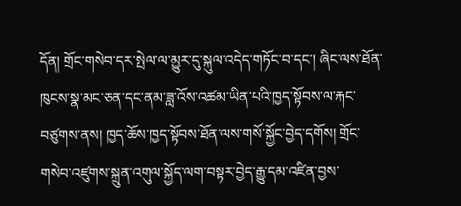དོན། གྲོང་གསེབ་དར་སྤེལ་ལ་མྱུར་དུ་སྐུལ་འདེད་གཏོང་བ་དང་། ཞིང་ལས་ཐོན་ཁུངས་སྣ་མང་ཅན་དང་ནམ་ཟླ་འོས་འཚམ་ཡིན་པའི་ཁྱད་སྟོབས་ལ་རྐང་བཙུགས་ནས། ཁྱད་ཆོས་ཁྱད་སྟོབས་ཐོན་ལས་གསོ་སྐྱོང་བྱེད་དགོས། གྲོང་གསེབ་འཛུགས་སྐྲུན་འགུལ་སྐྱོད་ལག་བསྟར་བྱེད་རྒྱུ་དམ་འཛིན་བྱས་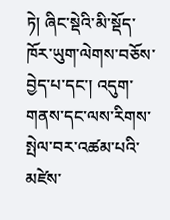ཏེ། ཞིང་སྡེའི་མི་སྡོད་ཁོར་ཡུག་ལེགས་བཅོས་བྱེད་པ་དང་། འདུག་གནས་དང་ལས་རིགས་སྤེལ་བར་འཚམ་པའི་མཛེས་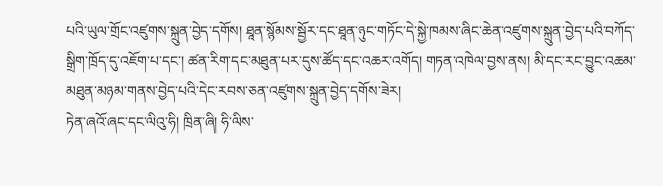པའི་ཡུལ་གྲོང་འཛུགས་སྐྲུན་བྱེད་དགོས། ཐཱན་སྙོམས་སྦྱོར་དང་ཐཱན་ཉུང་གཏོང་དེ་སྐྱེ་ཁམས་ཞིང་ཆེན་འཛུགས་སྐྲུན་བྱེད་པའི་བཀོད་སྒྲིག་ཁྲོད་དུ་འཇོག་པ་དང་། ཚན་རིག་དང་མཐུན་པར་དུས་ཚོད་དང་འཆར་འགོད། གཏན་འཁེལ་བྱས་ནས། མི་དང་རང་བྱུང་འཆམ་མཐུན་མཉམ་གནས་བྱེད་པའི་དེང་རབས་ཅན་འཛུགས་སྐྲུན་བྱེད་དགོས་ཟེར།
ཏེན་ཞའོ་ཞང་དང་ལིའུ་ཧི། ཁྲིན་ཞི། ཧི་ལིས་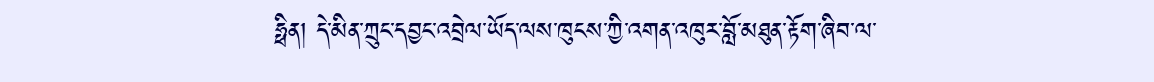ཧྥིན། དེ་མིན་ཀྲུང་དབྱང་འབྲེལ་ཡོད་ལས་ཁུངས་ཀྱི་འགན་འཁུར་བློ་མཐུན་རྟོག་ཞིབ་ལ་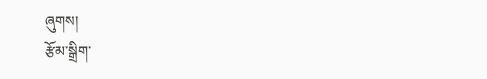ཞུགས།
རྩོམ་སྒྲིག་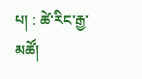པ། : ཚེ་རིང་རྒྱ་མཚོ།